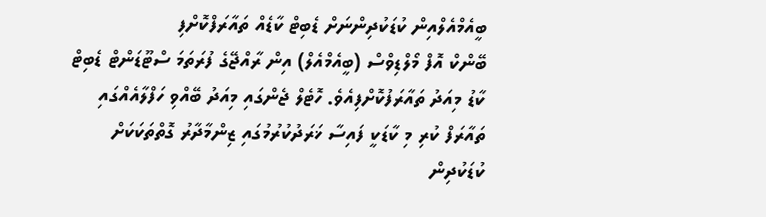ބީއެމްއެލްއިން ކުޑަކުދިންނަށް ޑެބިޓް ކާޑެއް ތައާރަފްކޮށްފި
ބޭންކް އޮފް މޯލްޑިވްސް (ބީއެމްއެލް) އިން ރާއްޖޭގެ ފުރަތަމަ ސްޓޫޑަންޓް ޑެބިޓް ކާޑު މިއަދު ތައާރަފުކޮށްފިއެވެ. ހޮޓެލް ޖެންގައި މިއަދު ބޭއްވި ހަފްލާއެއްގައި ތައާރަފް ކުރި މި ކާޑަކީ ފައިސާ ޚަރަދުކުރުމުގައި ޒިންމާދާރު ގޮތްތަކަކަށް ކުޑަކުދިން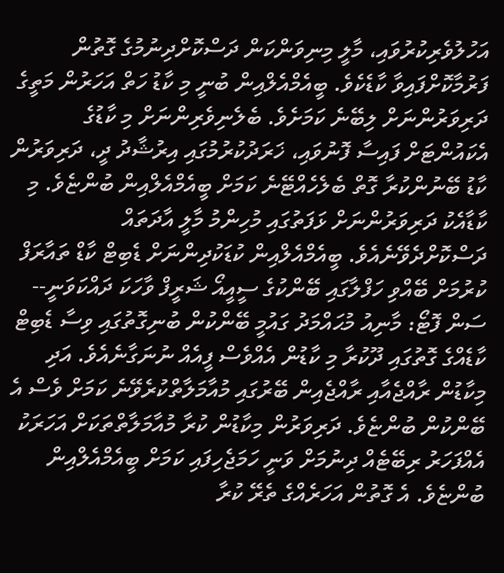އަހުލުވެރިކުރުވައި، މާލީ މިނިވަންކަން ދަސްކޮށްދިނުމުގެ ގޮތުން ފަރުމާކޮށްފައިވާ ކާޑެކެވެ. ބީއެމްއެލްއިން ބުނީ މި ކާޑު ހަތް އަހަރުން މަތީގެ ދަރިވަރުންނަށް ލިބޭނެ ކަމަށެވެ. ބެލެނިވެރިންނަށް މި ކާޑުގެ އެކައުންޓަށް ފައިސާ ފޮނުވައި، ޚަރަދުކުރުމުގައި އިރުޝާދު ދީ، ދަރިވަރުން ކާޑު ބޭނުންކުރާ ގޮތް ބެލެހެއްޓޭނެ ކަމަށް ބީއެމްއެލްއިން ބުންޏެވެ. މި ކާޑާއެކު ދަރިވަރުންނަށް ޅަފަތުގައި މުހިންމު މާލީ އާދަތައް ދަސްކޮށްދެވޭނެއެވެ. ބީއެމްއެލްއިން ކުޑަކުދިންނަށް ޑެބިޓް ކާޑް ތައާރަފް ކުރުމަށް ބޭއްވި ހަފްލާގައި ބޭންކުގެ ސީއީއޯ ޝަރީފް ވާހަކަ ދައްކަވަނީ-- ސަން ފޮޓޯ: މާނިއު މުޙައްމަދު ގައުމީ ބޭންކުން ބުނިގޮތުގައި ވިސާ ޑެބިޓް ކާޑެއްގެ ގޮތުގައި ދޫކުރާ މި ކާޑުން އެއްވެސް ފީއެއް ނުނަގާނެއެވެ. އަދި މިކާޑުން ރާއްޖެއާއި ރާއްޖެއިން ބޭރުގައި މުއާމަލާތްކުރެވޭނެ ކަމަށް ވެސް އެ ބޭންކުން ބުންޏެވެ. ދަރިވަރުން މިކާޑުން ކުރާ މުއާމަލާތްތަކަށް އަހަރަކު އެއްފަހަރު ރިބޭޓެއް ދިނުމަށް ވަނީ ހަމަޖެހިފައި ކަމަށް ބީއެމްއެލްއިން ބުންޏެވެ. އެ ގޮތުން އަހަރެއްގެ ތެރޭ ކުރާ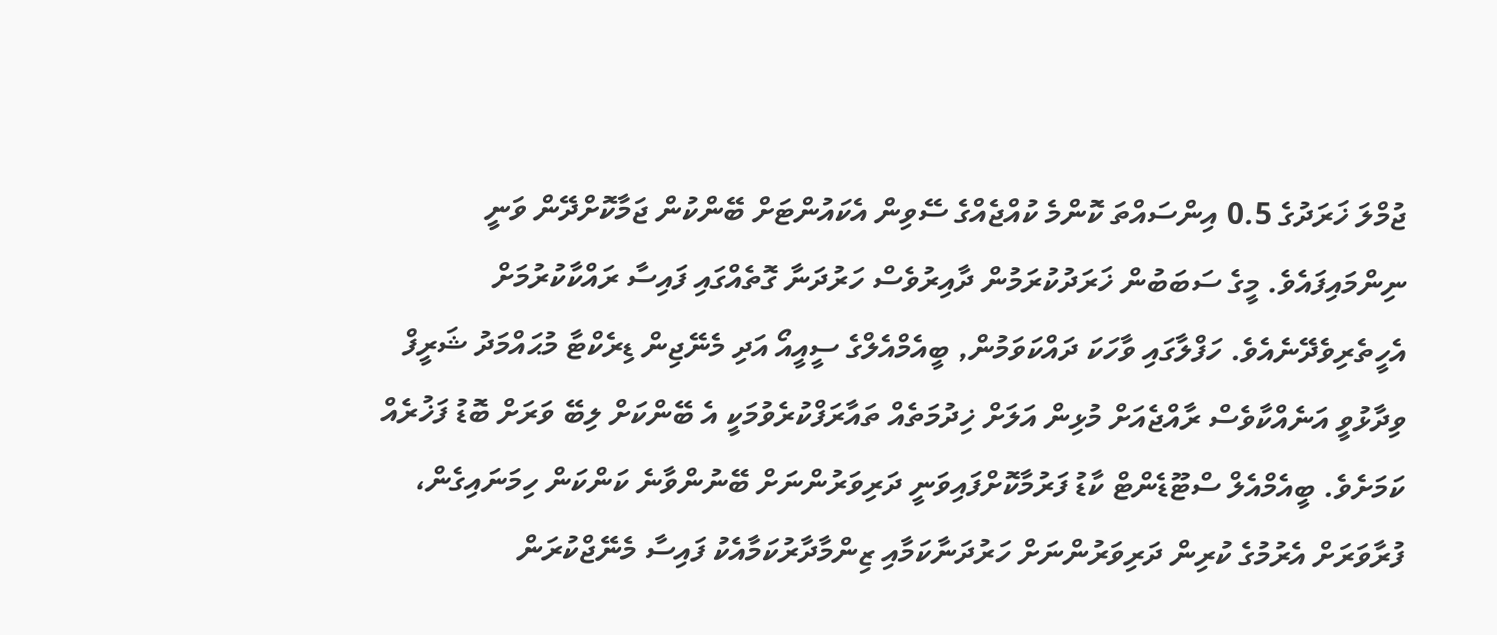ޖުމްލަ ޚަރަދުގެ 0.5 އިންސައްތަ ކޮންމެ ކުއްޖެއްގެ ސޭވިން އެކައުންޓަށް ބޭންކުން ޖަމާކޮށްދޭން ވަނީ ނިންމައިފައެވެ. މީގެ ސަބަބުން ޚަރަދުކުރަމުން ދާއިރުވެސް ހަރުދަނާ ގޮތެއްގައި ފައިސާ ރައްކާކުރުމަށް އެހީތެރިވެދޭނެއެވެ. ހަފްލާގައި ވާހަކަ ދައްކަވަމުން, ބީއެމްއެލްގެ ސީއީއޯ އަދި މެނޭޖިން ޑިރެކްޓާ މުޙައްމަދު ޝަރީފް ވިދާޅުވީ އަނެއްކާވެސް ރާއްޖެއަށް މުޅިން އަލަށް ޚިދުމަތެއް ތައާރަފްކުރެވުމަކީ އެ ބޭންކަށް ލިބޭ ވަރަށް ބޮޑު ފަޚުރެއް ކަމަށެވެ. ބީއެމްއެލް ސްޓޫޑެންޓް ކާޑު ފަރުމާކޮށްފައިވަނީ ދަރިވަރުންނަށް ބޭނުންވާނެ ކަންކަން ހިމަނައިގެން، ފުރާވަރަށް އެރުމުގެ ކުރިން ދަރިވަރުންނަށް ހަރުދަނާކަމާއި ޒިންމާދާރުކަމާއެކު ފައިސާ މެނޭޖްކުރަން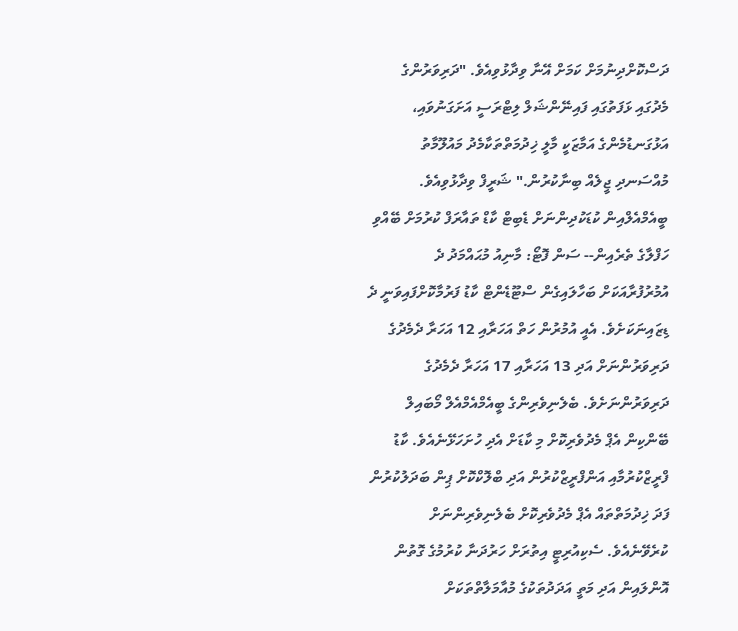ދަސްކޮށްދިނުމަށް ކަމަށް އޭނާ ވިދާޅުވިއެވެ. "ދަރިވަރުންގެ މެދުގައި ޅަފަތުގައި ފައިނޭންޝަލް ލިޓްރަސީ އަށަގަނުވައި، އަޅުގަނޑުމެންގެ އަމާޒަކީ މާލީ ޚިދުމަތްތަކާމެދު މައުލޫމާތު މުއްސަނދި ޖީލެއް ބިނާކުރުން." ޝަރީފް ވިދާޅުވިއެވެ. ބީއެމްއެލްއިން ކުޑަކުދިންނަށް ޑެބިޓް ކާޑް ތައާރަފް ކުރުމަށް ބޭއްވި ހަފްލާގެ ތެރެއިން-- ސަން ފޮޓޯ: މާނިއު މުޙައްމަދު ދެ އުމުރުފުރާއަކަށް ބަހާލައިގެން ސްޓޫޑެންޓް ކާޑު ފަރުމާކޮށްފައިވަނީ ދެ ޑިޒައިނަކަށެވެ. އެއީ އުމުރުން ހަތް އަހަރާއި 12 އަހަރާ ދެމެދުގެ ދަރިވަރުންނަށް އަދި 13 އަހަރާއި 17 އަހަރާ ދެމެދުގެ ދަރިވަރުންނަށެވެ. ބެލެނިވެރިންގެ ބީއެމްއެމްއެލް މޯބައިލް ބޭންކިން އެޕް މެދުވެރިކޮށް މި ކާޑަށް އެދި ހުށަހަޅޭނެއެވެ. ކާޑު ފްރީޒްކުރުމާއި އަންފްރީޒްކުރުން އަދި ބްލޮކްކޮށް ޕިން ބަދަލުކުރުން ފަދަ ޚިދުމަތްތައް އެޕް މެދުވެރިކޮށް ބެލެނިވެރިންނަށް ކުރެވޭނެއެވެ. ސެކިއުރިޓީ އިތުރަށް ހަރުދަނާ ކުރުމުގެ ގޮތުން އޮންލައިން އަދި މަތީ އަދަދުތަކުގެ މުއާމަލާތްތަކަށް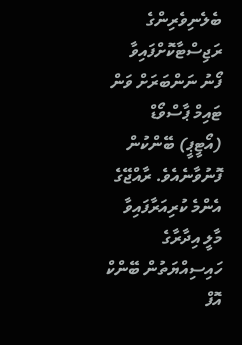ބެލެނިވެރިންގެ ރަޖިސްޓާކޮށްފައިވާ ފޯނު ނަންބަރަށް ވަން ޓައިމް ޕާސްވޯޑް (އޯޓީޕީ) ބޭންކުން ފޮނުވާނެއެވެ. ރާއްޖޭގެ އެންމެ ކުރިއަރާފައިވާ މާލީ އިދާރާގެ ހައިސިއްޔަތުން ބޭންކް އޮފް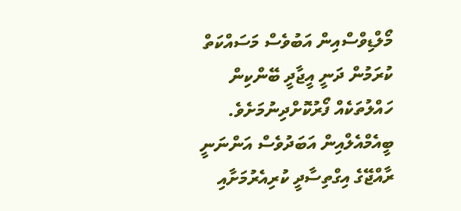މޯލްޑިވްސްއިން އަބުވެސް މަސައްކަތް ކުރަމުން ދަނީ އީޖާދީ ބޭންކިން ހައްލުތަކެއް ފޯރުކޮށްދިނުމަށެވެ. ބީއެމްއެލްއިން އަބަދުވެސް އަންނަނީ ރާއްޖޭގެ އިގްތިސާދީ ކުރިއެރުމަށާއި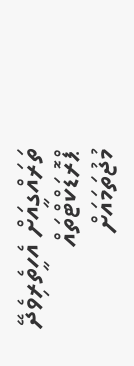ތަރައްގީއަށް އެހީތެރިވެދޭ ޕްރޮޑަކްޓްތައް މުޖުތަމައަށް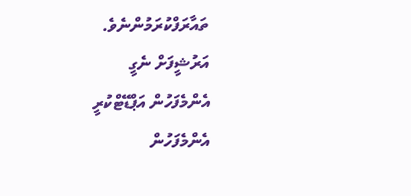ތައާރަފްކުރަމުންނެވެ.
އަރުޝީފަށް ނެގީ
އެންމެފަހުން އަޕްޑޭޓްކުރީ
އެންމެފަހުން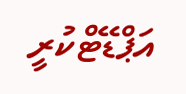އަޕްޑޭޓްކުރީ